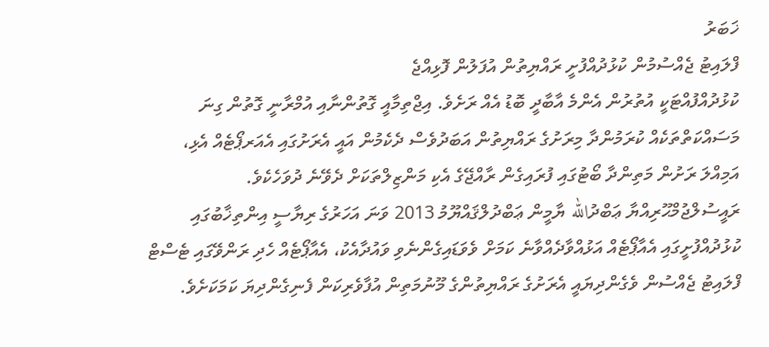ޚަބަރު
ފްލައިޓު ޖެއްސުމުން ކުޅުދުއްފުށީ ރައްޔިތުން އުފަލުން ފޮޅިއްޖެ
ކުޅުދުއްފުއްޓަކީ އުތުރުން އެންމެ އާބާދީ ބޮޑު އެއް ރަށެވެ. އިޖްތިމާއީ ގޮތުންނާއި އުމްރާނީ ގޮތުން ގިނަ މަސައްކަތްތަކެއް ކުރަމުންދާ މިރަށުގެ ރައްޔިތުން އަބަދުވެސް ދެކެމުން އައީ އެރަށުގައި އެއަރޕޯޓެއް އެޅި، އަމިއްލަ ރަށުން މަތިންދާ ބޯޓުގައި ފުރައިގެން ރާއްޖޭގެ އެކި މަންޒިލްތަކަށް ދެވޭނެ ދުވަހެކެވެ.
ރައީސުލްޖުމްޙޫރިއްޔާ ޢަބްދުالله ޔާމީން ޢަބްދުލްޤައްޔޫމު 2013 ވަނަ އަހަރުގެ ރިޔާސީ އިންތިޚާބުގައި ކުޅުދުއްފުށީގައި އެއާޕޯޓެއް އަޅުއްވާދެއްވާނެ ކަމަށް ވެވަޑައިގެންނެވި ވައުދާއެކު، އެއާޕޯޓެއް ހެދި ރަންވޭގައި ޓެސްޓް ފްލައިޓު ޖެއްސުން ވެގެންދިޔައީ އެރަށުގެ ރައްޔިތުންގެ މޫނުމަތިން އުފާވެރިކަން ފެނިގެންދިޔަ ކަމަކަށެވެ.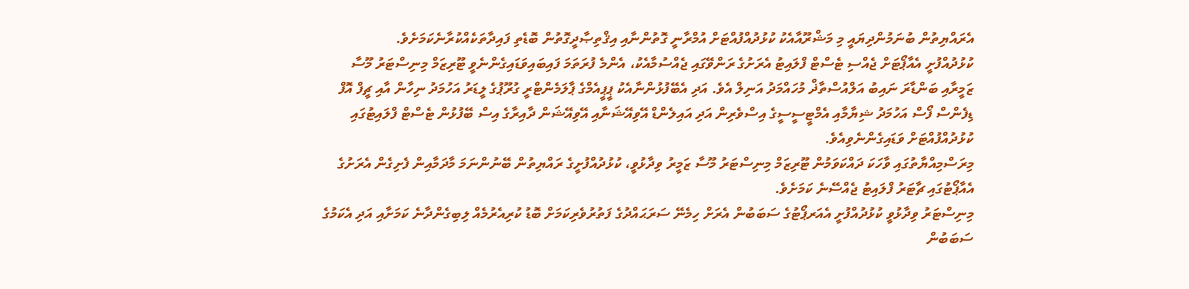އެރައްޔިތުން ބުނަމުންދިޔައީ މި މަޝްރޫއާއެކު ކުޅުދުއްފުއްޓަށް އުމްރާނީ ގޮތުންނާއި އިޤްތިޞާދީގޮތުން ބޮޑެތި ފައިދާތަކެއްކުރާނެކަމަށެވެ.
ކުޅުދުއްފުށީ އެއާޕޯޓަށް ޖެއްސި ޓެސްޓް ފްލައިޓު އެރަށުގެ ރަންވޭގައި ޖެއްސުމާއެކު، އެންމެ ފުރަތަމަ ފައިބައިވަޑައިގެންނެވީ ޓޫރިޒަމް މިނިސްޓަރު މޫސާ ޒަމީރާއި ބަންޑާރަ ނައިބު އަލްއުސްތާޛް މުހައްމަދު އަނިލް އެވެ. އަދި އެބޭފުޅުންނާއެކު ޕީޕީއެމްގެ ޕާލަމެންޓްރީ ގުރޫޕުގެ ލީޑަރު އަހުމަދު ނިހާން އާއި ޗީފް އޮފް ޑިފެންސް ފޯސް އަހުމަދު ޝިޔާމާއި އެމްޓީސީސީގެ އިސްވެރިން އަދި އައިލެންޑް އޭވިއޭޝަނާއި އޭވިއޭޝަން ދާއިރާގެ އިސް ބޭފުޅުން ޓެސްޓް ފްލައިޓުގައި ކުޅުދުއްފުއްޓަށް ވަޑައިގެންނެވިއެވެ.
މިރަސްމިއްޔާތުގައި ވާހަކަ ދައްކަވަމުން ޓޫރިޒަމް މިނިސްޓަރު މޫސާ ޒަމީރު ވިދާޅުވީ، ކުޅުދުއްފުށީގެ ރައްޔިތުން ބޭނުންނަމަ މާދަމާއިން ފެށިގެން އެރަށުގެ އެއާޕޯޓުގައި ޗާޓަރު ފްލައިޓު ޖެއްސޭނެ ކަމަށެވެ.
މިނިސްޓަރު ވިދާޅުވީ ކުޅުދުއްފުށީ އެއަރޕޯޓުގެ ސަބަބުން އެރަށް ހިމެނޭ ސަރަޙައްދުގެ ފަތުރުވެރިކަމަށް ބޮޑު ކުރިއެރުމެއް ލިބިގެންދާނެ ކަމަށާއި އަދި އެކަމުގެ ސަބަބުން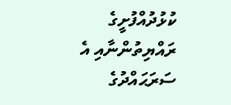ކުޅުދުއްފުށީގެ ރައްޔިތުންނާއި އެ ސަރަޙައްދުގެ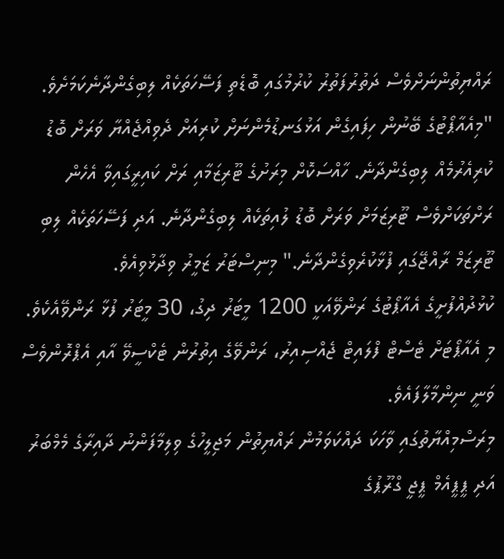ރައްޔިތުންނަށްވެސް ދަތުރުފަތުރު ކުރުމުގައި ބޮޑެތި ފަސޭހަތަކެއް ލިބިގެންދާނެކަމަށެވެ.
"މިއެއާޕޯޓުގެ ބޭނުން ހިފައިގެން އަޅުގަނޑުމެންނަށް ކުރިއަށް ދެވިއްޖެއްޔާ ވަރަށް ބޮޑު ކުރިއެރުމެއް ލިބިގެންދާނެ. ހާއްސަކޮށް މިރަށުގެ ޓޫރިޒަމާއި ރަށް ކައިރީގައިވާ އެހެން ރަށްތަކަށްވެސް ޓޫރިޒަމަށް ވަރަށް ބޮޑު ލުއިތަކެއް ލިބިގެންދާނެ. އަދި ފަސޭހަތަކެއް ލިބި ޓޫރިޒަމް ރާއްޖޭގައި ފުޅާކުރެވިގެންދާނެ." މިނިސްޓަރު ޒަމީރު ވިދާޅުވިއެވެ.
ކުޅުދުއްފުށީގެ އެއާޕޯޓުގެ ރަންވޭއަކީ 1200 މީޓަރު ދިގު، 30 މީޓަރު ފުޅާ ރަންވޭއެކެވެ. މި އެއާޕޯޓަށް ޓެސްޓް ފްލައިޓް ޖެއްސިއިރު، ރަންވޭގެ އިތުރުން ޓެކްސީވޭ އާއި އެޕްރޮންވެސް ވަނީ ނިންމާލާފައެވެ.
މިރަސްމިއްޔާތުގައި ވާހަކަ ދައްކަވަމުން ރައްޔިތުން މަޖިލީހުގެ ވިލިމާފަންނު ދާއިރާގެ މެމްބަރު އަދި ޕީޕީއެމް ޕީޖީ ގްރޫޕުގެ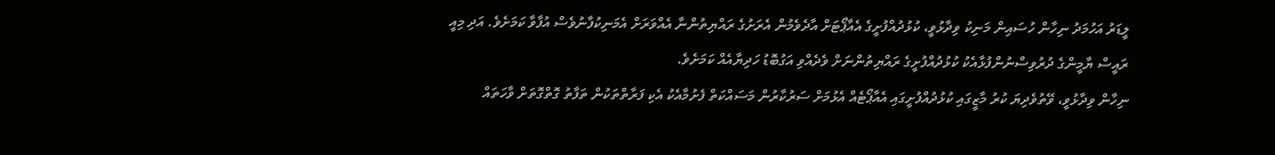ލީޑަރު އަހުމަދު ނިހާން ހުސައިން މަނިކު ވިދާޅުވީ، ކުޅުދުއްފުށީގެ އެއާޕޯޓަށް އާދެވެމުން އެރަށުގެ ރައްޔިތުންނާ އެއްވަރަށް އެމަނިކުފާނުވެސް އުފާވާ ކަމަށެވެ. އަދި މިއީ ރައީސް ޔާމީންގެ ދުރުވިސްނުންފުޅާއެކު ކުޅުދުއްފުށީގެ ރައްޔިތުންނަށް ވެދެއްވި އަގުބޮޑު ހަދިޔާއެއް ކަމަށެވެ.
ނިހާން ވިދާޅުވީ، ވޭތުވެދިޔަ ކުރު މާޒީގައި ކުޅުދުއްފުށީގައި އެއާޕޯޓެއް އެޅުމަށް ސަރުކާރުން މަސައްކަތް ފެށުމާއެކު އެކި ފަރާތްތަކުން ތަފާތު ގޮތްގޮތަށް ވާހަތައް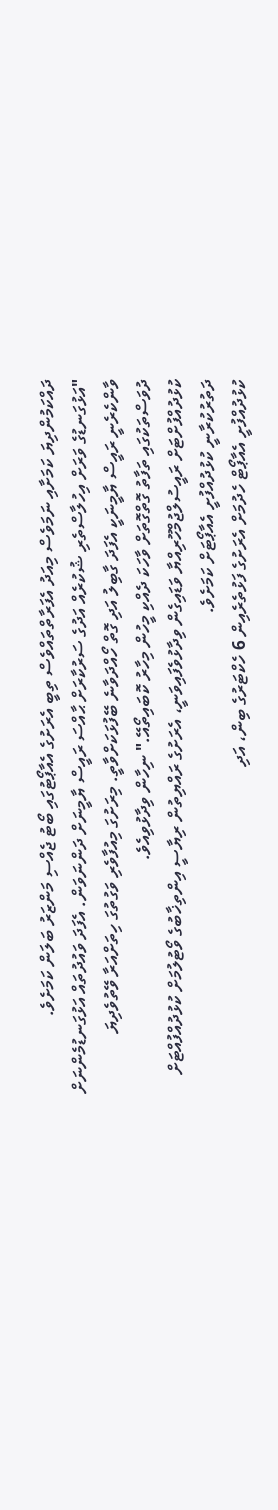ދައްކަމުންދިޔަ ކަމަށާއި ނަމަވެސް މިއަދު އެފަރާތްތައްވެސް ތިބީ އެރަށުގެ އެއާޕޯޓުގައި ބޯޓު ޖެއްސި މަންޒަރު ބަލަން ކަމަށެވެ.
"އަޅުގަނޑުގެ ވަރަށް އިހުލާސްތެރި ޝުކުރެއް އަދުގެ ސަރުކާރަށް ޙާއްސަ ރައީސް ޔާމީނަށް ދަންނަވަން. އެފަދަ ވައުދުތައް އަޅުގަނޑުމެންނަށް ވާންކެރެނީ ރައީސް ޔާމީނަކީ އެފަދަ ގާބިލު އަދި ގޮތް ހޯއްދަވާނެ ބޭފުޅަކަށްވާތީ. މިރަށުގަ މިއުފާވެރި ވަގުތުގަ ހިތަށްއަރާ ވޭތުވެދިޔަ ދުވަސްތަކުގައި ތަފާތު ގޮތްގޮތަށް ވާހަކަ ދެއްކި މީހުން މިހާރު ކޮބައިތޯއޭ." ނިހާން ވިދާޅުވިއެވެ.
ކުޅުދުއްފުށްޓަށް ރައީސުލްޖުމްހޫރިއްޔާ ވަޑައިގެން ވިދާޅުވެފައިވަނީ، އެރަށުގެ ރައްޔިތުން ރިޔާސީ އިންތިޚާބުގެ ވޯޓުލުމަށް ކުޅުދުއްފުއްޓަށް ދަތުރުކުރާނީ ކުޅުދުއްފުށީ އެއާޕޯޓަށް ކަމަށެވެ.
ކުޅުދުއްފުށީ އެއާޕޯޓް ހެދުމަށް އެރަށުގެ ފަޅުތެރެއިން 6 ހެކްޓަރުގެ ބިން، އަދި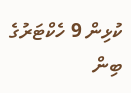ކުޅިން 9 ހެކްޓަރުގެ ބިން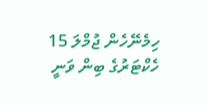ހިމެނޭހެން ޖުމްލަ 15 ހެކްޓަރުގެ ބިން ވަނީ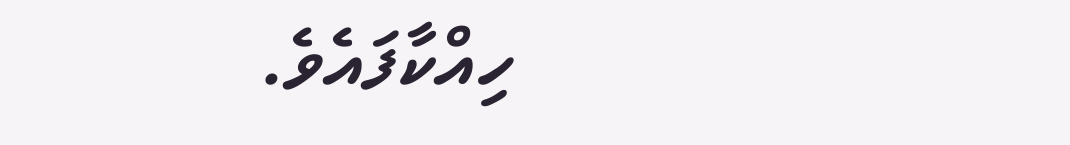ހިއްކާފައެވެ.